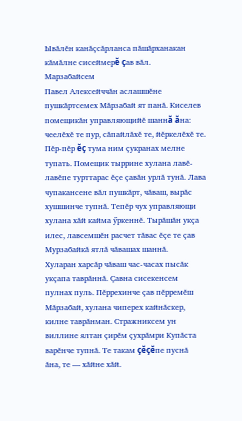Ывăлĕн канăçсăрланса пăшăрханакан кăмăлне сисеймерĕ çав вăл.
Марзабайсем
Павел Алексейччăн аслашшĕне пушкăртсемех Мăрзабай ят панă. Киселев помещикăн управляющийĕ шаннă ăна: чеелĕхĕ те пур, сăпайлăхĕ те, йĕркелĕхĕ те. Пĕр-пĕр ĕç тума ним çукранах мелне тупать. Помещик тыррине хулана лавĕ-лавĕпе турттарас ĕçе çавăн урлă тунă. Лава чупакансене вăл пушкăрт, чăваш, вырăс хушшинче тупнă. Тепĕр чух управляющи хулана хăй кайма ӳркеннĕ. Тырăшăн укçа илес, лавсемшĕн расчет тăвас ĕçе те çав Мурзабайкă ятлă чăвашах шаннă.
Хуларан харсăр чăваш час-часах пысăк укçапа таврăннă. Çавна сисекенсем пулнах пуль. Пĕррехинче çав пĕрремĕш Мăрзабай, хулана чиперех кайнăскер, килне таврăнман. Стражниксем ун виллине ялтан çирĕм çухрăмри Купăста варĕнче тупнă. Те такам çĕçĕпе пуснă ăна, те — хăйне хăй.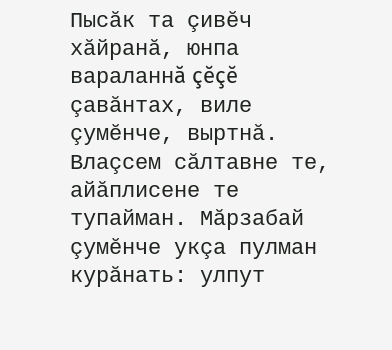Пысăк та çивĕч хăйранă, юнпа вараланнă çĕçĕ çавăнтах, виле çумĕнче, выртнă.
Влаçсем сăлтавне те, айăплисене те тупайман. Мăрзабай çумĕнче укçа пулман курăнать: улпут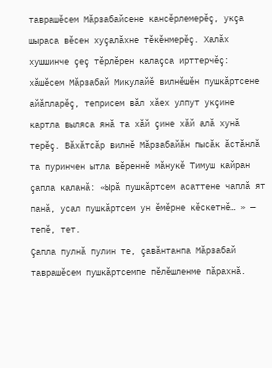таврашĕсем Мăрзабайсене кансĕрлемерĕç, укçа шыраса вĕсен хуçалăхне тĕкĕнмерĕç. Халăх хушшинче çеç тĕрлĕрен калаçса ирттерчĕç: хăшĕсем Мăрзабай Микулайĕ вилнĕшĕн пушкăртсене айăпларĕç, теприсем вăл хăех улпут укçине картла выляса янă та хăй çине хăй алă хунă терĕç. Вăхăтсăр вилнĕ Мăрзабайăн пысăк ăстăнлă та пуринчен ытла вĕреннĕ мăнукĕ Тимуш кайран çапла каланă: «Ырă пушкăртсем асаттене чаплă ят панă, усал пушкăртсем ун ĕмĕрне кĕскетнĕ… » — тепĕ, тет.
Çапла пулнă пулин те, çавăнтанпа Мăрзабай таврашĕсем пушкăртсемпе пĕлĕшленме пăрахнă.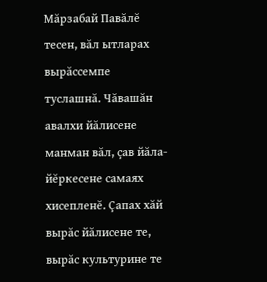Мăрзабай Павăлĕ тесен, вăл ытларах вырăссемпе туслашнă. Чăвашăн авалхи йăлисене манман вăл, çав йăла-йĕркесене самаях хисепленĕ. Çапах хăй вырăс йăлисене те, вырăс культурине те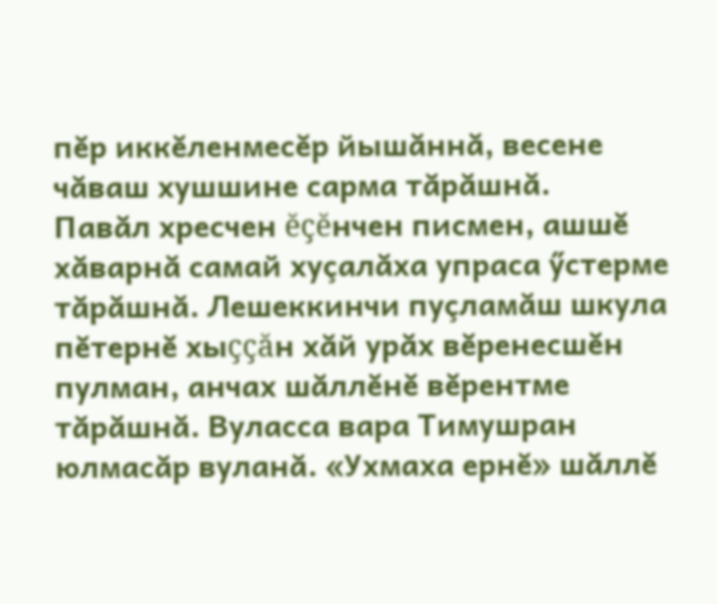пĕр иккĕленмесĕр йышăннă, весене чăваш хушшине сарма тăрăшнă.
Павăл хресчен ĕçĕнчен писмен, ашшĕ хăварнă самай хуçалăха упраса ӳстерме тăрăшнă. Лешеккинчи пуçламăш шкула пĕтернĕ хыççăн хăй урăх вĕренесшĕн пулман, анчах шăллĕнĕ вĕрентме тăрăшнă. Вуласса вара Тимушран юлмасăр вуланă. «Ухмаха ернĕ» шăллĕ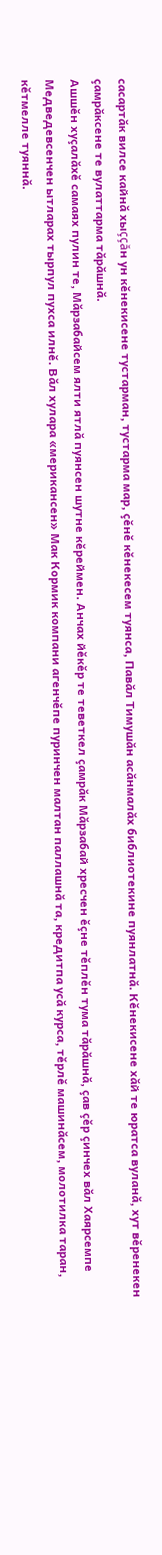сасартăк вилсе кайнă хыççăн ун кĕнекисене тустарман, тустарма мар, çĕнĕ кĕнекесем туянса, Павăл Тимушăн асăнмалăх библиотекине пуянлатнă. Кĕнекисене хăй те юратса вуланă, хут вĕренекен çамрăксене те вулаттарма тăрăшнă.
Ашшĕн хуçалăхĕ самаях пулин те, Мăрзабайсем ялти ятлă пуянсен шутне кĕреймен. Анчах йĕкĕр те теветкел çамрăк Мăрзабай хресчен ĕçне тĕплĕн тума тăрăшнă, çав çĕр çинчех вăл Хаярсемпе Медведевсенчен ытларах тырпул пухса илнĕ. Вăл хулара «мерикансен» Мак Кормик компани агенчĕпе пуринчен малтан паллашнă та, кредитпа усă курса, тĕрлĕ машинăсем, молотилка таран, кĕтмелле туяннă.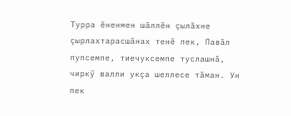Турра ĕненмен шăллĕн çылăхне çырлахтарасшăнах тенĕ пек, Павăл пупсемпе, тиечуксемпе туслашнă, чиркӳ валли укçа шеллесе тăман. Ун пек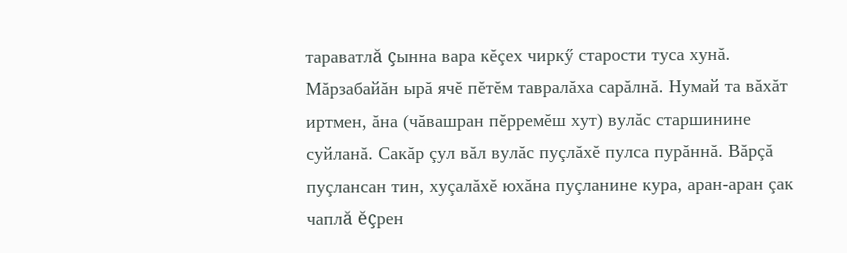тараватлă çынна вара кĕçех чиркӳ старости туса хунă. Мăрзабайăн ырă ячĕ пĕтĕм тавралăха сарăлнă. Нумай та вăхăт иртмен, ăна (чăвашран пĕрремĕш хут) вулăс старшинине суйланă. Сакăр çул вăл вулăс пуçлăхĕ пулса пурăннă. Вăрçă пуçлансан тин, хуçалăхĕ юхăна пуçланине кура, аран-аран çак чаплă ĕçрен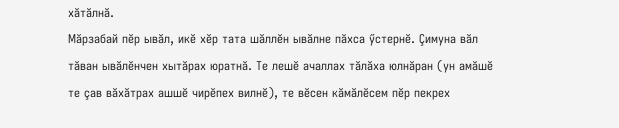хăтăлнă.
Мăрзабай пĕр ывăл, икĕ хĕр тата шăллĕн ывăлне пăхса ӳстернĕ. Çимуна вăл тăван ывăлĕнчен хытăрах юратнă. Те лешĕ ачаллах тăлăха юлнăран (ун амăшĕ те çав вăхăтрах ашшĕ чирĕпех вилнĕ), те вĕсен кăмăлĕсем пĕр пекрех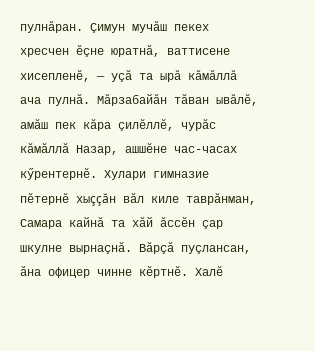пулнăран. Çимун мучăш пекех хресчен ĕçне юратнă, ваттисене хисепленĕ, — уçă та ырă кăмăллă ача пулнă. Мăрзабайăн тăван ывăлĕ, амăш пек кăра çилĕллĕ, чурăс кăмăллă Назар, ашшĕне час-часах кӳрентернĕ. Хулари гимназие пĕтернĕ хыççăн вăл киле таврăнман, Самара кайнă та хăй ăссĕн çар шкулне вырнаçнă. Вăрçă пуçлансан, ăна офицер чинне кĕртнĕ. Халĕ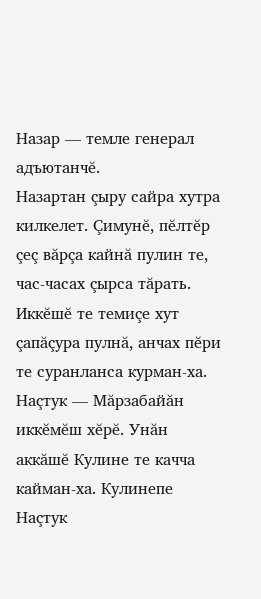Назар — темле генерал адъютанчĕ.
Назартан çыру сайра хутра килкелет. Çимунĕ, пĕлтĕр çеç вăрçа кайнă пулин те, час-часах çырса тăрать. Иккĕшĕ те темиçе хут çапăçура пулнă, анчах пĕри те суранланса курман-ха.
Наçтук — Мăрзабайăн иккĕмĕш хĕрĕ. Унăн аккăшĕ Кулине те качча кайман-ха. Кулинепе Наçтук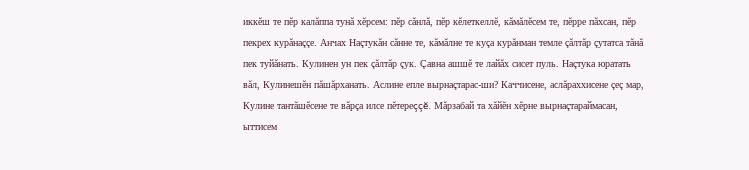иккĕш те пĕр калăппа тунă хĕрсем: пĕр сăнлă, пĕр кĕлеткеллĕ, кăмăлĕсем те, пĕрре пăхсан, пĕр пекрех курăнаççе. Анчах Наçтукăн сăнне те, кăмăлне те куçа курăнман темле çăлтăр çутатса тăнă пек туйăнать. Кулинен ун пек çăлтăр çук. Çавна ашшĕ те лайăх сисет пуль. Наçтука юратать вăл, Кулинешĕн пăшăрханать. Аслине епле вырнаçтарас-ши? Каччисене, аслăраххисене çеç мар, Кулине тантăшĕсене те вăрçа илсе пĕтереççĕ. Мăрзабай та хăйĕн хĕрне вырнаçтараймасан, ыттисем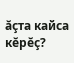ăçта кайса кĕрĕç?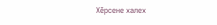Хĕрсене халех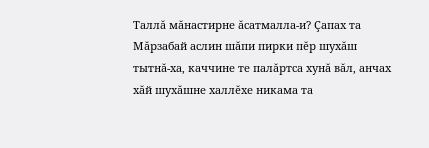Таллă мăнастирне ăсатмалла-и? Çапах та Мăрзабай аслин шăпи пирки пĕр шухăш тытнă-ха, каччине те палăртса хунă вăл, анчах хăй шухăшне халлĕхе никама та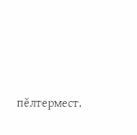пĕлтермест.